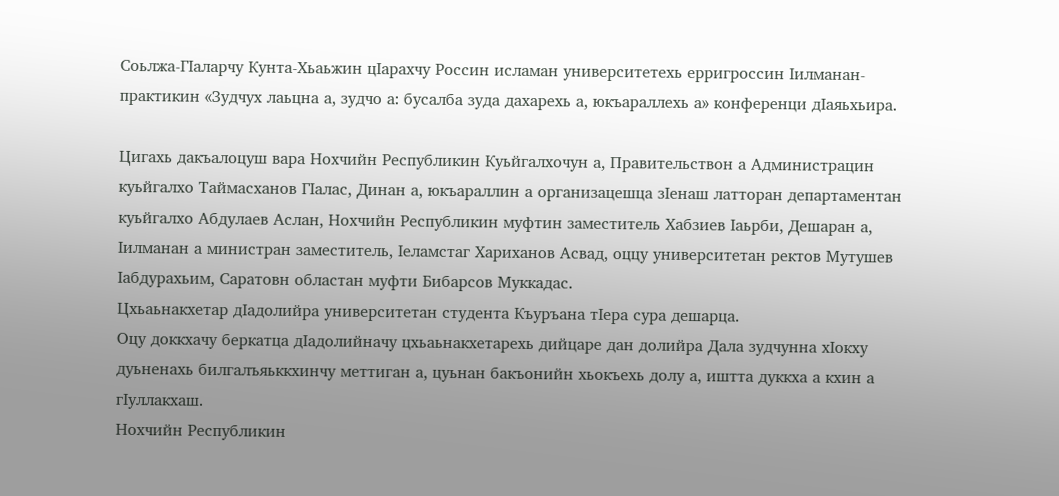Соьлжа-ГIаларчу Кунта-Хьаьжин цIарахчу Россин исламан университетехь ерригроссин Iилманан-практикин «Зудчух лаьцна а, зудчо а: бусалба зуда дахарехь а, юкъараллехь а» конференци дIаяьхьира.

Цигахь дакъалоцуш вара Нохчийн Республикин Куьйгалхочун а, Правительствон а Администрацин куьйгалхо Таймасханов ГIалас, Динан а, юкъараллин а организацешца зIенаш латторан департаментан куьйгалхо Абдулаев Аслан, Нохчийн Республикин муфтин заместитель Хабзиев Iаьрби, Дешаран а, Iилманан а министран заместитель, Iеламстаг Хариханов Асвад, оццу университетан ректов Мутушев Iабдурахьим, Саратовн областан муфти Бибарсов Муккадас.
Цхьаьнакхетар дIадолийра университетан студента Къуръана тIера сура дешарца.
Оцу доккхачу беркатца дIадолийначу цхьаьнакхетарехь дийцаре дан долийра Дала зудчунна хIокху дуьненахь билгалъяьккхинчу меттиган а, цуьнан бакъонийн хьокъехь долу а, иштта дуккха а кхин а гIуллакхаш.
Нохчийн Республикин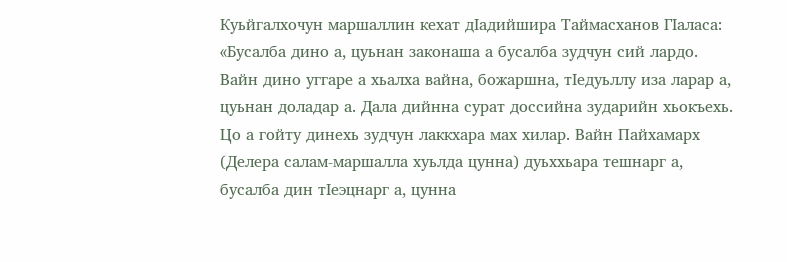Куьйгалхочун маршаллин кехат дIадийшира Таймасханов ГIаласа: «Бусалба дино а, цуьнан законаша а бусалба зудчун сий лардо. Вайн дино уггаре а хьалха вайна, божаршна, тIедуьллу иза ларар а, цуьнан доладар а. Дала дийнна сурат доссийна зударийн хьокъехь. Цо а гойту динехь зудчун лаккхара мах хилар. Вайн Пайхамарх (Делера салам-маршалла хуьлда цунна) дуьххьара тешнарг а, бусалба дин тIеэцнарг а, цунна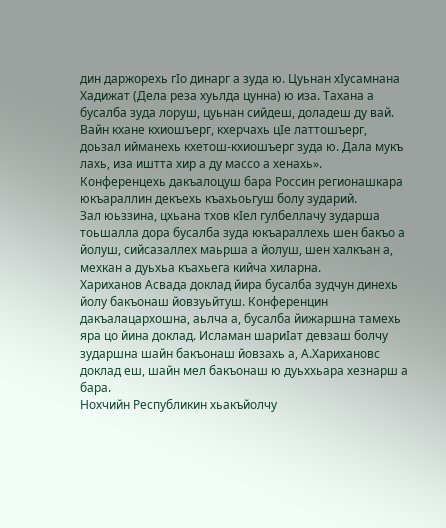дин даржорехь гIо динарг а зуда ю. Цуьнан хIусамнана Хадижат (Дела реза хуьлда цунна) ю иза. Тахана а бусалба зуда лоруш, цуьнан сийдеш, доладеш ду вай. Вайн кхане кхиошъерг, кхерчахь цIе латтошъерг, доьзал ийманехь кхетош-кхиошъерг зуда ю. Дала мукъ лахь, иза иштта хир а ду массо а хенахь».
Конференцехь дакъалоцуш бара Россин регионашкара юкъараллин декъехь къахьоьгуш болу зударий.
Зал юьззина, цхьана тхов кIел гулбеллачу зударша тоьшалла дора бусалба зуда юкъараллехь шен бакъо а йолуш, сийсазаллех маьрша а йолуш, шен халкъан а, мехкан а дуьхьа къахьега кийча хиларна.
Хариханов Асвада доклад йира бусалба зудчун динехь йолу бакъонаш йовзуьйтуш. Конференцин дакъалацархошна, аьлча а, бусалба йижаршна тамехь яра цо йина доклад. Исламан шариIат девзаш болчу зударшна шайн бакъонаш йовзахь а, А.Харихановс доклад еш, шайн мел бакъонаш ю дуьххьара хезнарш а бара.
Нохчийн Республикин хьакъйолчу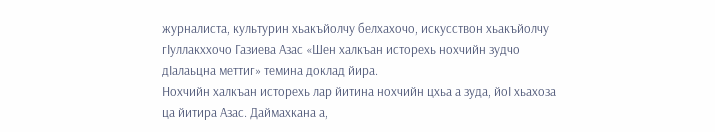журналиста, культурин хьакъйолчу белхахочо, искусствон хьакъйолчу гIуллакххочо Газиева Азас «Шен халкъан исторехь нохчийн зудчо дIалаьцна меттиг» темина доклад йира.
Нохчийн халкъан исторехь лар йитина нохчийн цхьа а зуда, йоI хьахоза ца йитира Азас. Даймахкана а,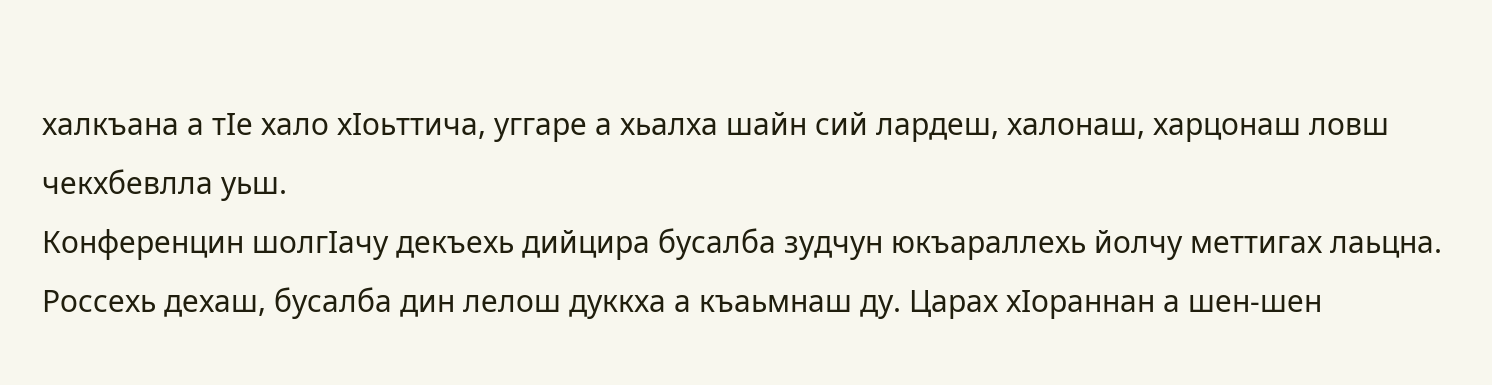халкъана а тIе хало хIоьттича, уггаре а хьалха шайн сий лардеш, халонаш, харцонаш ловш чекхбевлла уьш.
Конференцин шолгIачу декъехь дийцира бусалба зудчун юкъараллехь йолчу меттигах лаьцна. Россехь дехаш, бусалба дин лелош дуккха а къаьмнаш ду. Царах хIораннан а шен-шен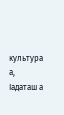культура а, Iадаташ а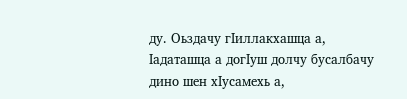ду. Оьздачу гIиллакхашца а, Iадаташца а догIуш долчу бусалбачу дино шен хIусамехь а,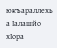юкъараллехь а Iалашйо хIора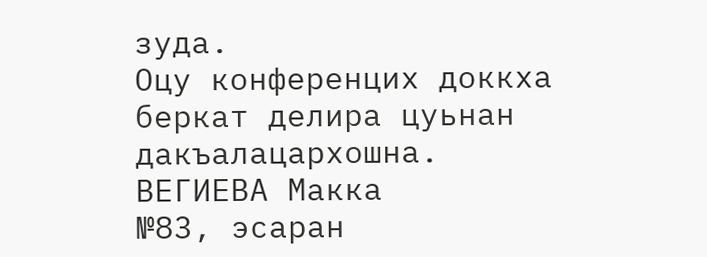зуда.
Оцу конференцих доккха беркат делира цуьнан дакъалацархошна.
ВЕГИЕВА Макка
№83, эсаран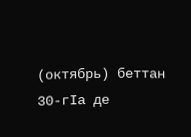(октябрь) беттан 30-гӀа де